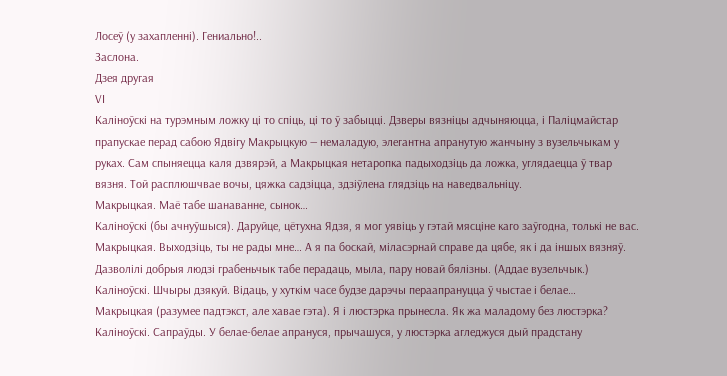Лосеў (у захапленні). Гениально!..
Заслона.
Дзея другая
VІ
Каліноўскі на турэмным ложку ці то спіць, ці то ў забыцці. Дзверы вязніцы адчыняюцца, і Паліцмайстар прапускае перад сабою Ядвігу Макрыцкую — немаладую, элегантна апранутую жанчыну з вузельчыкам у руках. Сам спыняецца каля дзвярэй, а Макрыцкая нетаропка падыходзіць да ложка, углядаецца ў твар вязня. Той расплюшчвае вочы, цяжка садзіцца, здзіўлена глядзіць на наведвальніцу.
Макрыцкая. Маё табе шанаванне, сынок…
Каліноўскі (бы ачнуўшыся). Даруйце, цётухна Ядзя, я мог уявіць у гэтай мясціне каго заўгодна, толькі не вас.
Макрыцкая. Выходзіць, ты не рады мне… А я па боскай, міласэрнай справе да цябе, як і да іншых вязняў. Дазволілі добрыя людзі грабеньчык табе перадаць, мыла, пару новай бялізны. (Аддае вузельчык.)
Каліноўскі. Шчыры дзякуй. Відаць, у хуткім часе будзе дарэчы пераапрануцца ў чыстае і белае…
Макрыцкая (разумее падтэкст, але хавае гэта). Я і люстэрка прынесла. Як жа маладому без люстэрка?
Каліноўскі. Сапраўды. У белае-белае апрануся, прычашуся, у люстэрка агледжуся дый прадстану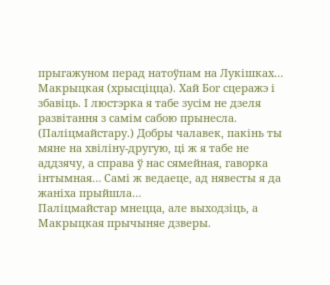прыгажуном перад натоўпам на Лукішках…
Макрыцкая (хрысціцца). Хай Бог сцеражэ і збавіць. І люстэрка я табе зусім не дзеля развітання з самім сабою прынесла. (Паліцмайстару.) Добры чалавек, пакінь ты мяне на хвіліну-другую, ці ж я табе не аддзячу, а справа ў нас сямейная, гаворка інтымная… Самі ж ведаеце, ад нявесты я да жаніха прыйшла…
Паліцмайстар мнецца, але выходзіць, а Макрыцкая прычыняе дзверы.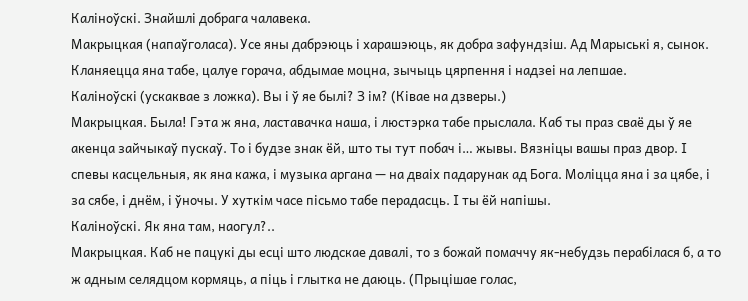Каліноўскі. Знайшлі добрага чалавека.
Макрыцкая (напаўголаса). Усе яны дабрэюць і харашэюць, як добра зафундзіш. Ад Марыські я, сынок. Кланяецца яна табе, цалуе горача, абдымае моцна, зычыць цярпення і надзеі на лепшае.
Каліноўскі (ускаквае з ложка). Вы і ў яе былі? З ім? (Ківае на дзверы.)
Макрыцкая. Была! Гэта ж яна, ластавачка наша, і люстэрка табе прыслала. Каб ты праз сваё ды ў яе акенца зайчыкаў пускаў. То і будзе знак ёй, што ты тут побач і… жывы. Вязніцы вашы праз двор. І спевы касцельныя, як яна кажа, і музыка аргана — на дваіх падарунак ад Бога. Моліцца яна і за цябе, і за сябе, і днём, і ўночы. У хуткім часе пісьмо табе перадасць. І ты ёй напішы.
Каліноўскі. Як яна там, наогул?..
Макрыцкая. Каб не пацукі ды есці што людскае давалі, то з божай помаччу як-небудзь перабілася б, а то ж адным селядцом кормяць, а піць і глытка не даюць. (Прыцішае голас,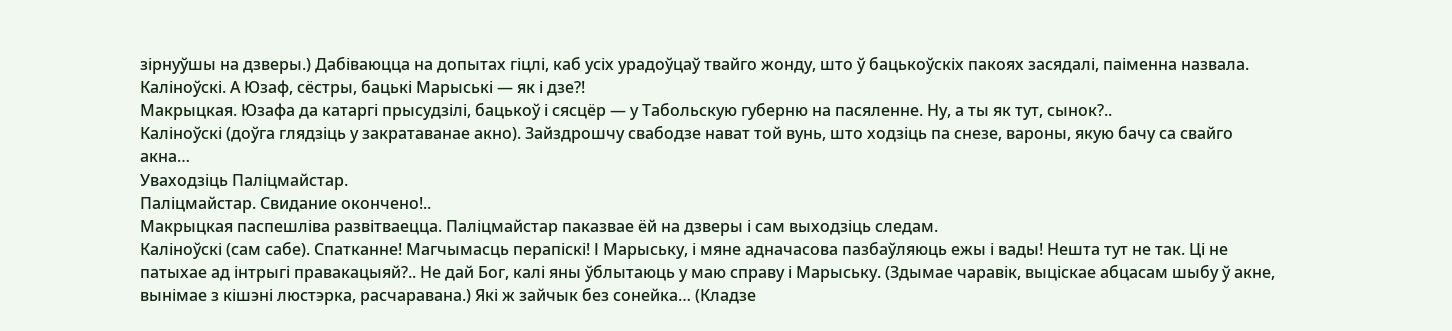зірнуўшы на дзверы.) Дабіваюцца на допытах гіцлі, каб усіх урадоўцаў твайго жонду, што ў бацькоўскіх пакоях засядалі, паіменна назвала.
Каліноўскі. А Юзаф, сёстры, бацькі Марыські — як і дзе?!
Макрыцкая. Юзафа да катаргі прысудзілі, бацькоў і сясцёр — у Табольскую губерню на пасяленне. Ну, а ты як тут, сынок?..
Каліноўскі (доўга глядзіць у закратаванае акно). Зайздрошчу свабодзе нават той вунь, што ходзіць па снезе, вароны, якую бачу са свайго акна…
Уваходзіць Паліцмайстар.
Паліцмайстар. Свидание окончено!..
Макрыцкая паспешліва развітваецца. Паліцмайстар паказвае ёй на дзверы і сам выходзіць следам.
Каліноўскі (сам сабе). Спатканне! Магчымасць перапіскі! І Марыську, і мяне адначасова пазбаўляюць ежы і вады! Нешта тут не так. Ці не патыхае ад інтрыгі правакацыяй?.. Не дай Бог, калі яны ўблытаюць у маю справу і Марыську. (Здымае чаравік, выціскае абцасам шыбу ў акне, вынімае з кішэні люстэрка, расчаравана.) Які ж зайчык без сонейка… (Кладзе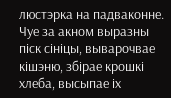люстэрка на падваконне. Чуе за акном выразны піск сініцы, выварочвае кішэню, збірае крошкі хлеба, высыпае іх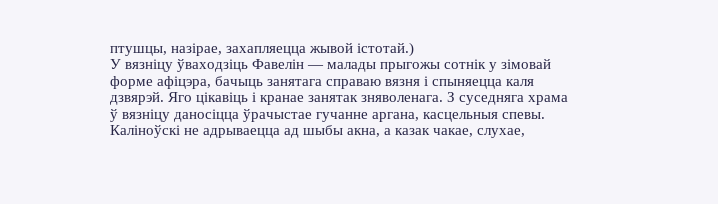птушцы, назірае, захапляецца жывой істотай.)
У вязніцу ўваходзіць Фавелін — малады прыгожы сотнік у зімовай форме афіцэра, бачыць занятага справаю вязня і спыняецца каля дзвярэй. Яго цікавіць і кранае занятак зняволенага. З суседняга храма ў вязніцу даносіцца ўрачыстае гучанне аргана, касцельныя спевы. Каліноўскі не адрываецца ад шыбы акна, а казак чакае, слухае,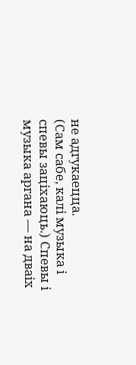не адгукаецца.
(Сам сабе, калі музыка і спевы заціхаюць.) Спевы і музыка аргана — на дваіх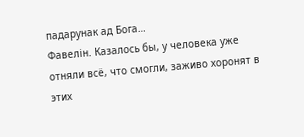падарунак ад Бога…
Фавелін. Казалось бы, у человека уже отняли всё, что смогли, заживо хоронят в этих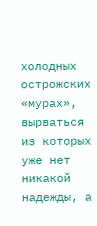холодных острожских «мурах», вырваться из которых уже нет никакой надежды, а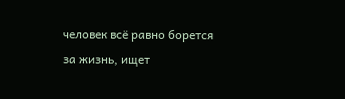человек всё равно борется за жизнь, ищет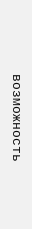возможность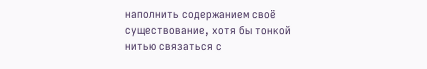наполнить содержанием своё существование, хотя бы тонкой нитью связаться с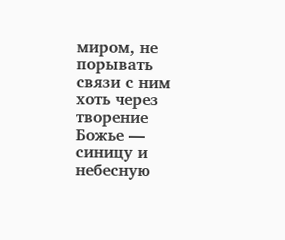миром, не порывать связи с ним хоть через творение Божье — синицу и небесную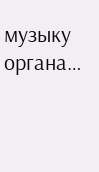музыку органа…